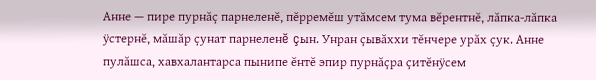Анне — пире пурнăç парнеленĕ, пĕрремĕш утăмсем тума вĕрентнĕ, лăпка-лăпка ÿстернĕ, мăшăр çунат парнеленĕ çын. Унран çывăххи тĕнчере урăх çук. Анне пулăшса, хавхалантарса пынипе ĕнтĕ эпир пурнăçра çитĕнÿсем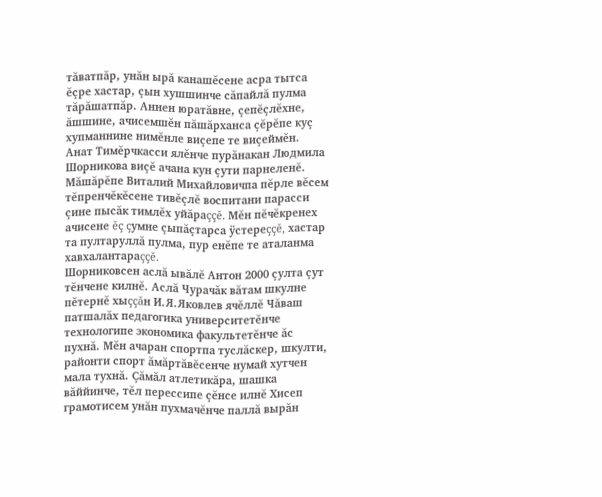тăватпăр, унăн ырă канашĕсене асра тытса ĕçре хастар, çын хушшинче сăпайлă пулма тăрăшатпăр. Аннен юратăвне, çепĕçлĕхне, ăшшине, ачисемшĕн пăшăрханса çĕрĕпе куç хупманнине нимĕнле виçепе те виçеймĕн.
Анат Тимĕрчкасси ялĕнче пурăнакан Людмила Шорникова виçĕ ачана кун çути парнеленĕ. Мăшăрĕпе Виталий Михайловичпа пĕрле вĕсем тĕпренчĕкĕсене тивĕçлĕ воспитани парасси çине пысăк тимлĕх уйăраççĕ. Мĕн пĕчĕкренех ачисене ĕç çумне çыпăçтарса ÿстереççĕ, хастар та пултаруллă пулма, пур енĕпе те аталанма хавхалантараççĕ.
Шорниковсен аслă ывăлĕ Антон 2000 çулта çут тĕнчене килнĕ. Аслă Чурачăк вăтам шкулне пĕтернĕ хыççăн И.Я.Яковлев ячĕллĕ Чăваш патшалăх педагогика университетĕнче технологипе экономика факультетĕнче ăс пухнă. Мĕн ачаран спортпа туслăскер, шкулти, районти спорт ăмăртăвĕсенче нумай хутчен мала тухнă. Çăмăл атлетикăра, шашка вăййинче, тĕл перессипе çĕнсе илнĕ Хисеп грамотисем унăн пухмачĕнче паллă вырăн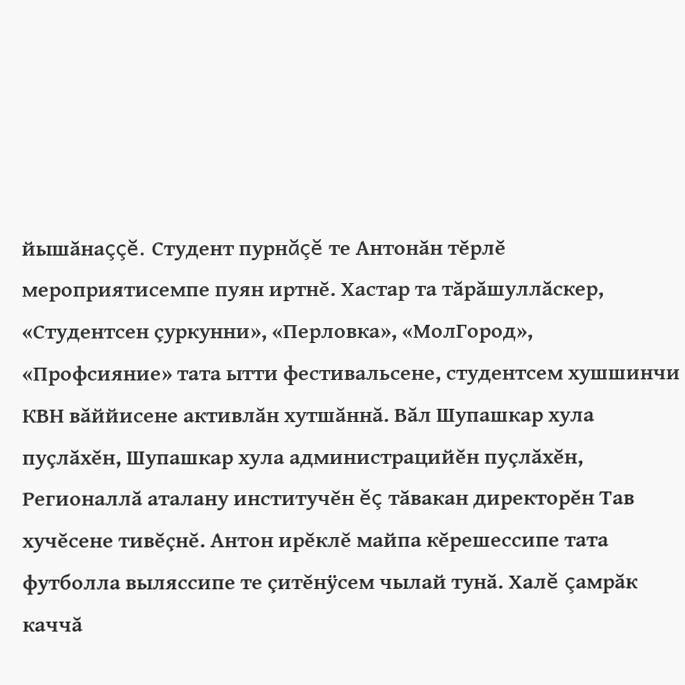йышăнаççĕ. Студент пурнăçĕ те Антонăн тĕрлĕ мероприятисемпе пуян иртнĕ. Хастар та тăрăшуллăскер, «Студентсен çуркунни», «Перловка», «МолГород», «Профсияние» тата ытти фестивальсене, студентсем хушшинчи КВН вăййисене активлăн хутшăннă. Вăл Шупашкар хула пуçлăхĕн, Шупашкар хула администрацийĕн пуçлăхĕн, Регионаллă аталану институчĕн ĕç тăвакан директорĕн Тав хучĕсене тивĕçнĕ. Антон ирĕклĕ майпа кĕрешессипе тата футболла выляссипе те çитĕнÿсем чылай тунă. Халĕ çамрăк каччă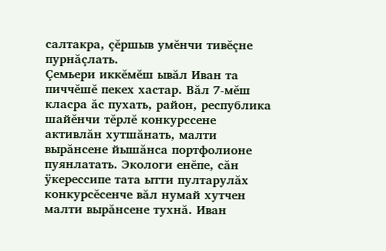салтакра, çĕршыв умĕнчи тивĕçне пурнăçлать.
Çемьери иккĕмĕш ывăл Иван та пиччĕшĕ пекех хастар. Вăл 7-мĕш класра ăс пухать, район, республика шайĕнчи тĕрлĕ конкурссене активлăн хутшăнать, малти вырăнсене йышăнса портфолионе пуянлатать. Экологи енĕпе, сăн ÿкерессипе тата ытти пултарулăх конкурсĕсенче вăл нумай хутчен малти вырăнсене тухнă. Иван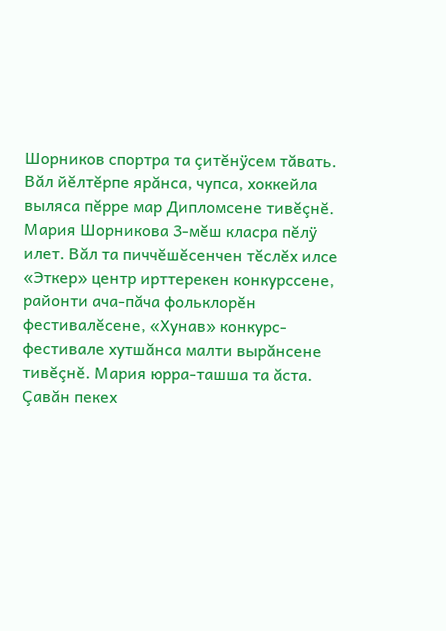Шорников спортра та çитĕнÿсем тăвать. Вăл йĕлтĕрпе ярăнса, чупса, хоккейла выляса пĕрре мар Дипломсене тивĕçнĕ.
Мария Шорникова 3-мĕш класра пĕлÿ илет. Вăл та пиччĕшĕсенчен тĕслĕх илсе «Эткер» центр ирттерекен конкурссене, районти ача-пăча фольклорĕн фестивалĕсене, «Хунав» конкурс-фестивале хутшăнса малти вырăнсене тивĕçнĕ. Мария юрра-ташша та ăста. Çавăн пекех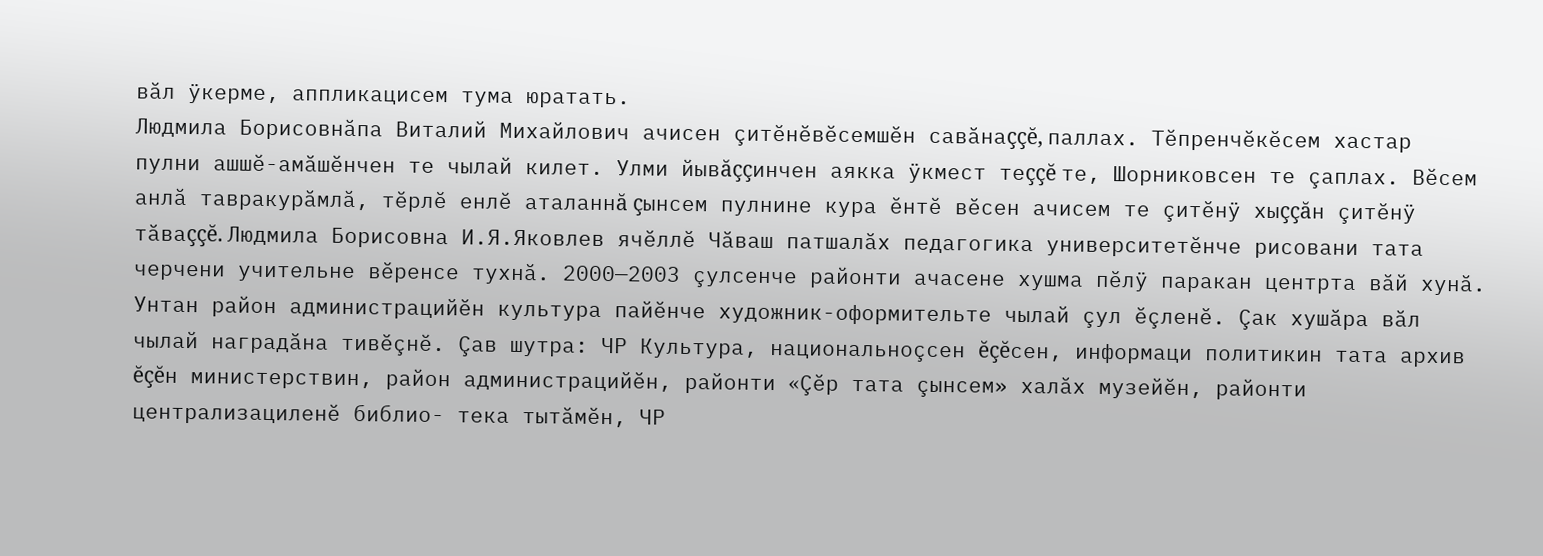вăл ÿкерме, аппликацисем тума юратать.
Людмила Борисовнăпа Виталий Михайлович ачисен çитĕнĕвĕсемшĕн савăнаççĕ, паллах. Тĕпренчĕкĕсем хастар пулни ашшĕ-амăшĕнчен те чылай килет. Улми йывăççинчен аякка ÿкмест теççĕ те, Шорниковсен те çаплах. Вĕсем анлă тавракурăмлă, тĕрлĕ енлĕ аталаннă çынсем пулнине кура ĕнтĕ вĕсен ачисем те çитĕнÿ хыççăн çитĕнÿ тăваççĕ. Людмила Борисовна И.Я.Яковлев ячĕллĕ Чăваш патшалăх педагогика университетĕнче рисовани тата черчени учительне вĕренсе тухнă. 2000—2003 çулсенче районти ачасене хушма пĕлÿ паракан центрта вăй хунă. Унтан район администрацийĕн культура пайĕнче художник-оформительте чылай çул ĕçленĕ. Çак хушăра вăл чылай наградăна тивĕçнĕ. Çав шутра: ЧР Культура, национальноçсен ĕçĕсен, информаци политикин тата архив ĕçĕн министерствин, район администрацийĕн, районти «Çĕр тата çынсем» халăх музейĕн, районти централизациленĕ библио- тека тытăмĕн, ЧР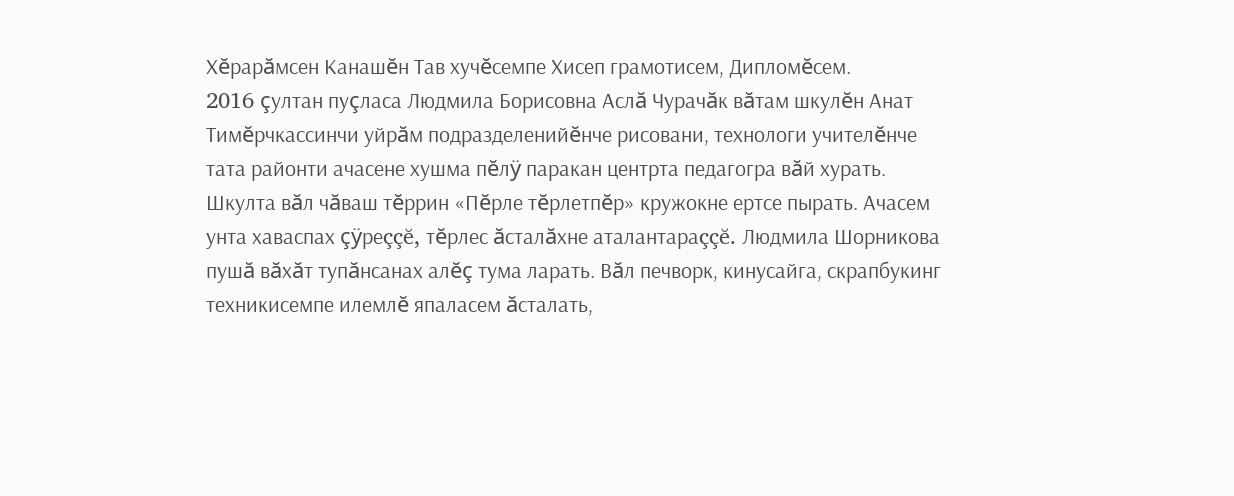Хĕрарăмсен Канашĕн Тав хучĕсемпе Хисеп грамотисем, Дипломĕсем.
2016 çултан пуçласа Людмила Борисовна Аслă Чурачăк вăтам шкулĕн Анат Тимĕрчкассинчи уйрăм подразделенийĕнче рисовани, технологи учителĕнче тата районти ачасене хушма пĕлÿ паракан центрта педагогра вăй хурать. Шкулта вăл чăваш тĕррин «Пĕрле тĕрлетпĕр» кружокне ертсе пырать. Ачасем унта хаваспах çÿреççĕ, тĕрлес ăсталăхне аталантараççĕ. Людмила Шорникова пушă вăхăт тупăнсанах алĕç тума ларать. Вăл печворк, кинусайга, скрапбукинг техникисемпе илемлĕ япаласем ăсталать,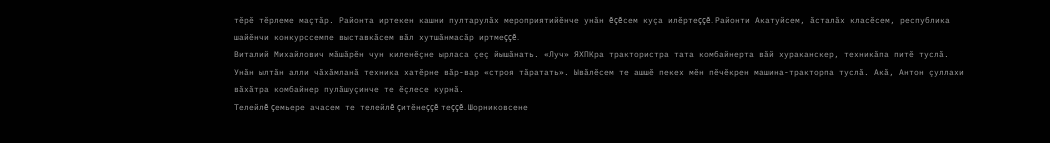тĕрĕ тĕрлеме маçтăр. Районта иртекен кашни пултарулăх мероприятийĕнче унăн ĕçĕсем куçа илĕртеççĕ. Районти Акатуйсем, ăсталăх класĕсем, республика шайĕнчи конкурссемпе выставкăсем вăл хутшăнмасăр иртмеççĕ.
Виталий Михайлович мăшăрĕн чун киленĕçне ырласа çеç йышăнать. «Луч» ЯХПКра трактористра тата комбайнерта вăй хураканскер, техникăпа питĕ туслă. Унăн ылтăн алли чăхăмланă техника хатĕрне вăр-вар «строя тăратать». Ывăлĕсем те ашшĕ пекех мĕн пĕчĕкрен машина-тракторпа туслă. Акă, Антон çуллахи вăхăтра комбайнер пулăшуçинче те ĕçлесе курнă.
Телейлĕ çемьере ачасем те телейлĕ çитĕнеççĕ теççĕ. Шорниковсене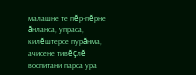малашне те пĕр-пĕрне ăнланса, упраса, килĕштерсе пурăнма, ачисене тивĕçлĕ воспитани парса ура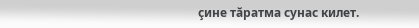çине тăратма сунас килет.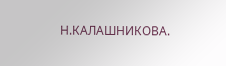Н.КАЛАШНИКОВА.